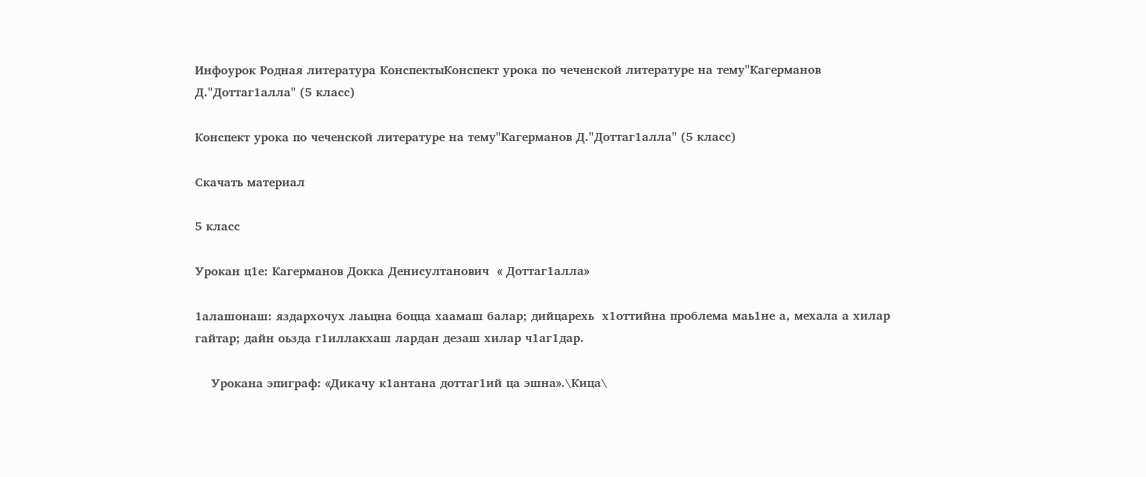Инфоурок Родная литература КонспектыКонспект урока по чеченской литературе на тему"Кагерманов Д."Доттаг1алла" (5 класс)

Конспект урока по чеченской литературе на тему"Кагерманов Д."Доттаг1алла" (5 класс)

Скачать материал

5 класс

Урокан ц1е: Кагерманов Докка Денисултанович  « Доттаг1алла»

1алашонаш: яздархочух лаьцна боцца хаамаш балар; дийцарехь  х1оттийна проблема маь1не а, мехала а хилар гайтар; дайн оьзда г1иллакхаш лардан дезаш хилар ч1аг1дар.

    Урокана эпиграф: «Дикачу к1антана доттаг1ий ца эшна».\Кица\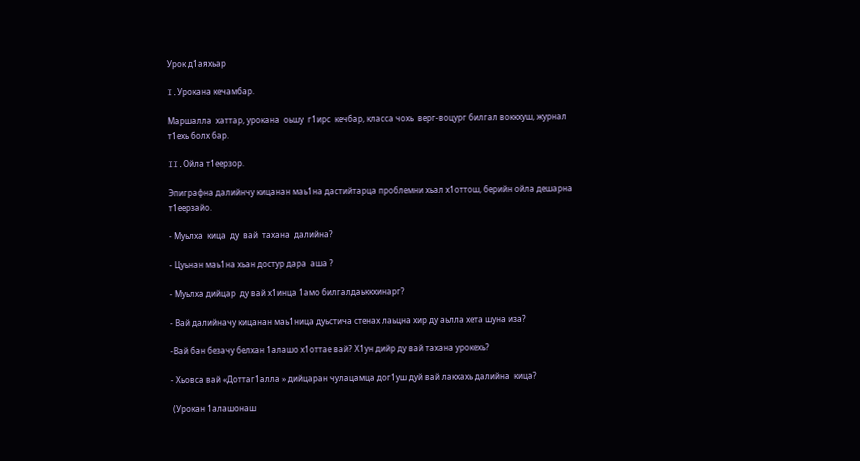Урок д1аяхьар

I.Урокана кечамбар.

Маршалла  хаттар, урокана  оьшу  г1ирс  кечбар, класса чохь  верг-воцург билгал воккхуш, журнал т1ехь болх бар.

II.Ойла т1еерзор.

Эпиграфна далийнчу кицанан маь1на дастийтарца проблемни хьал х1оттош, берийн ойла дешарна т1еерзайо.

- Муьлха  кица  ду  вай  тахана  далийна?

- Цуьнан маь1на хьан достур дара  аша ?

- Муьлха дийцар  ду вай х1инца 1амо билгалдаьккхинарг?

- Вай далийначу кицанан маь1ница дуьстича стенах лаьцна хир ду аьлла хета шуна иза?

-Вай бан безачу белхан 1алашо х1оттае вай? Х1ун дийр ду вай тахана урокехь?

- Хьовса вай «Доттаг1алла » дийцаран чулацамца дог1уш дуй вай лакхахь далийна  кица?

 (Урокан 1алашонаш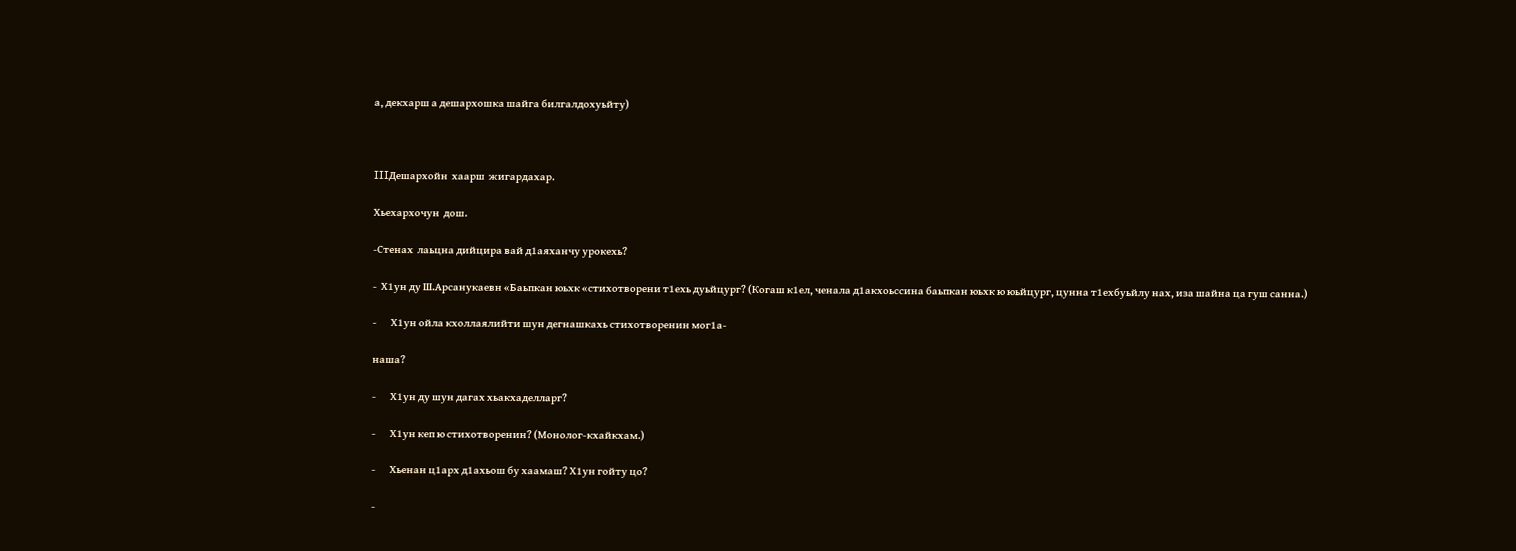а, декхарш а дешархошка шайга билгалдохуьйту)



IIIДешархойн  хаарш  жигардахар.

Хьехархочун  дош.

-Стенах  лаьцна дийцира вай д1аяханчу урокехь?

-  Х1ун ду Ш.Арсанукаевн «Баьпкан юьхк «стихотворени т1ехь дуьйцург? (Когаш к1ел, ченала д1акхоьссина баьпкан юьхк ю юьйцург, цунна т1ехбуьйлу нах, иза шайна ца гуш санна.)

-       Х1ун ойла кхоллаялийти шун дегнашкахь стихотворенин мог1а-

наша?

-       Х1ун ду шун дагах хьакхаделларг?

-       Х1ун кеп ю стихотворенин? (Монолог-кхайкхам.)

-       Хьенан ц1арх д1ахьош бу хаамаш? Х1ун гойту цо?

-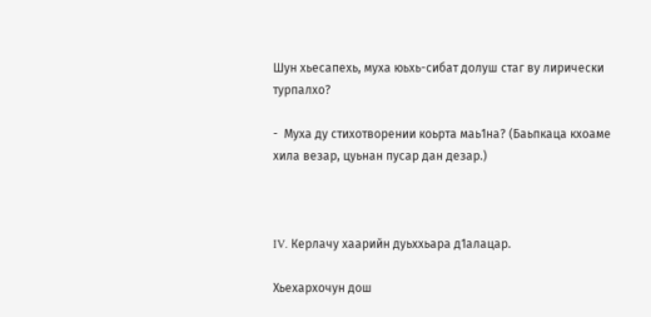Шун хьесапехь, муха юьхь-сибат долуш стаг ву лирически турпалхо?

-  Муха ду стихотворении коьрта маь1на? (Баьпкаца кхоаме хила везар, цуьнан пусар дан дезар.)



IV. Керлачу хаарийн дуьххьара д1алацар.

Хьехархочун дош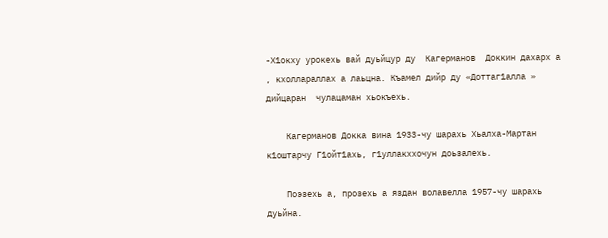-Х1окху урокехь вай дуьйцур ду  Кагерманов  Доккин дахарх а , кхоллараллах а лаьцна. Къамел дийр ду «Доттаг1алла » дийцаран  чулацаман хьокъехь.

    Кагерманов Докка вина 1933-чу шарахь Хьалха-Мартан к1оштарчу Г1ойт1ахь, г1уллакххочун доьзалехь.

    Поэзехь а, прозехь а яздан волавелла 1957-чу шарахь  дуьйна.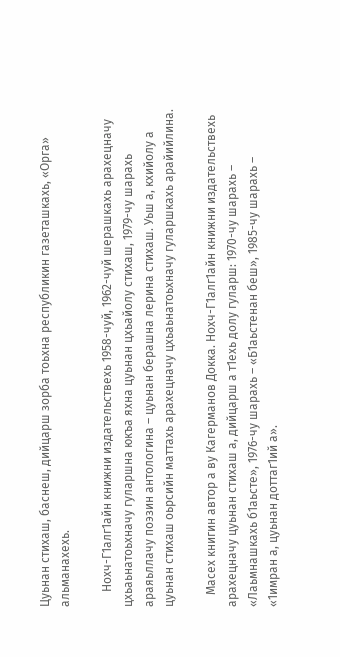Цуьнан стихаш, баснеш, дийцарш зорба тоьхна республикин газеташкахь, «Орга» альманахехь.

     Нохч-Г1алг1айн книжни издательствехь 1958-чуй, 1962-чуй шерашкахь арахецначу цхьаьнатоьхначу гуларшна юкъа яхна цуьнан цхьайолу стихаш, 1979-чу шарахь араяьллачу поэзин антологина – цуьнан берашна лерина стихаш. Уьш а, кхийолу а цуьнан стихаш оьрсийн маттахь арахецначу цхьаьнатоьхначу гуларшкахь арайийлина.

    Масех книгин автор а ву Кагерманов Докка. Нохч-Г1алг1айн книжни издательствехь арахецначу цуьнан стихаш а, дийцарш а т1ехь долу гуларш: 1970-чу шарахь – «Лаьмнашкахь б1аьсте», 1976-чу шарахь – «Б1аьстенан беш», 1985-чу шарахь – «1имран а, цуьнан доттаг1ий а».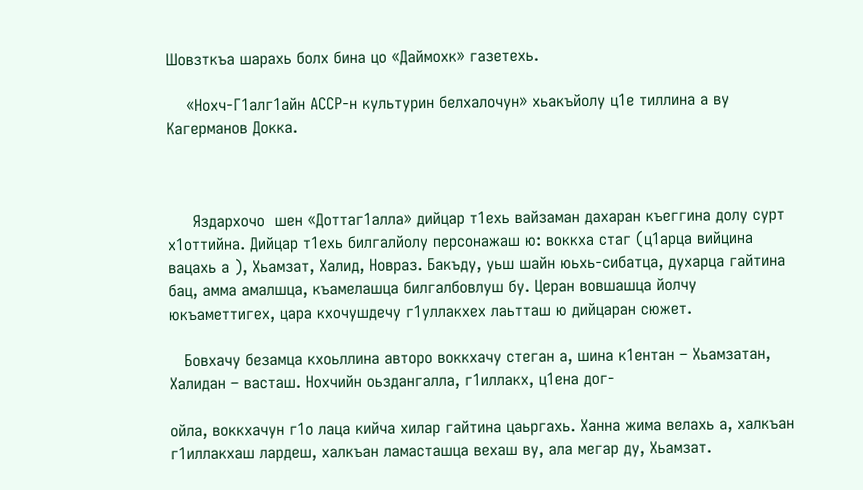Шовзткъа шарахь болх бина цо «Даймохк» газетехь.

    «Нохч-Г1алг1айн АССР-н культурин белхалочун» хьакъйолу ц1е тиллина а ву Кагерманов Докка.



     Яздархочо  шен «Доттаг1алла» дийцар т1ехь вайзаман дахаран къеггина долу сурт х1оттийна. Дийцар т1ехь билгалйолу персонажаш ю: воккха стаг (ц1арца вийцина вацахь а ), Хьамзат, Халид, Новраз. Бакъду, уьш шайн юьхь-сибатца, духарца гайтина бац, амма амалшца, къамелашца билгалбовлуш бу. Церан вовшашца йолчу юкъаметтигех, цара кхочушдечу г1уллакхех лаьтташ ю дийцаран сюжет.

   Бовхачу безамца кхоьллина авторо воккхачу стеган а, шина к1ентан – Хьамзатан, Халидан – васташ. Нохчийн оьздангалла, г1иллакх, ц1ена дог-

ойла, воккхачун г1о лаца кийча хилар гайтина цаьргахь. Ханна жима велахь а, халкъан г1иллакхаш лардеш, халкъан ламасташца вехаш ву, ала мегар ду, Хьамзат.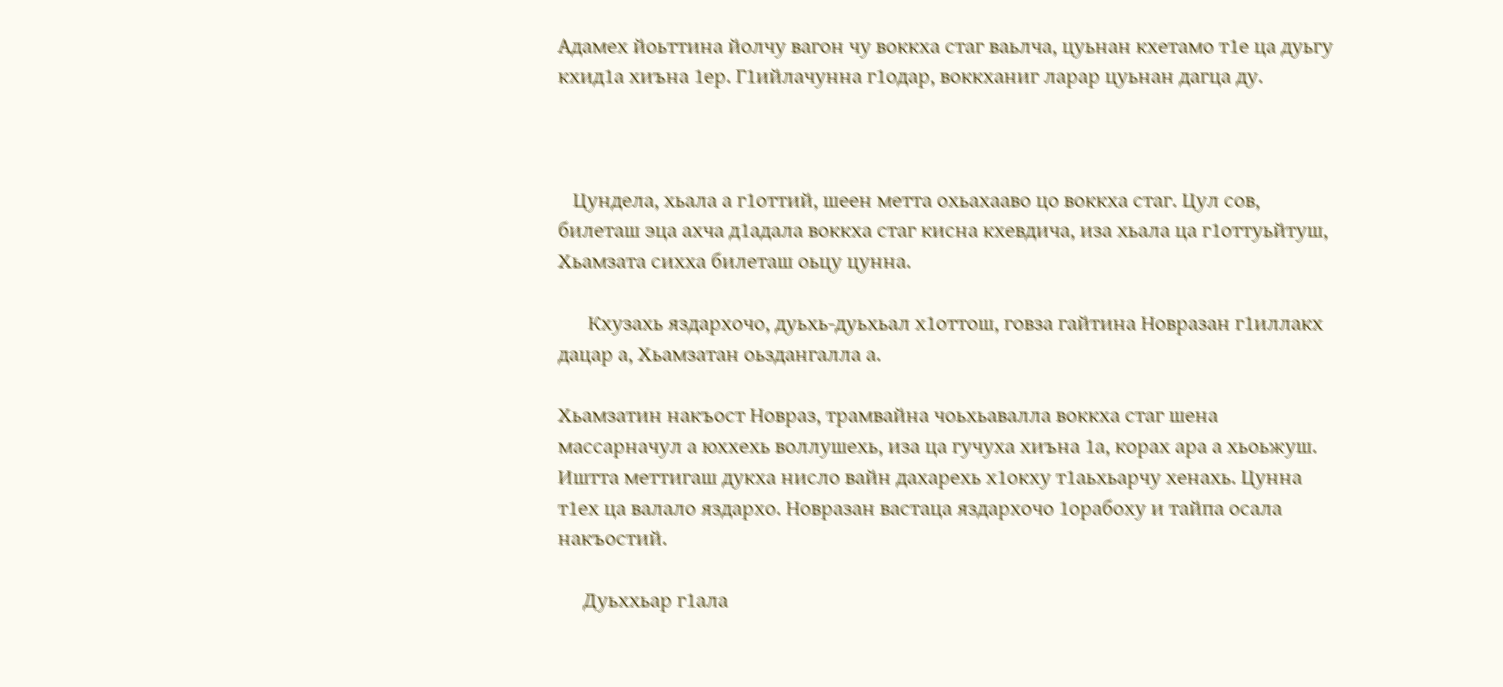Адамех йоьттина йолчу вагон чу воккха стаг ваьлча, цуьнан кхетамо т1е ца дуьгу кхид1а хиъна 1ер. Г1ийлачунна г1одар, воккханиг ларар цуьнан дагца ду.



   Цундела, хьала а г1оттий, шеен метта охьахааво цо воккха стаг. Цул сов, билеташ эца ахча д1адала воккха стаг кисна кхевдича, иза хьала ца г1оттуьйтуш, Хьамзата сихха билеташ оьцу цунна.

      Кхузахь яздархочо, дуьхь-дуьхьал х1оттош, говза гайтина Новразан г1иллакх дацар а, Хьамзатан оьздангалла а.

Хьамзатин накъост Новраз, трамвайна чоьхьавалла воккха стаг шена массарначул а юххехь воллушехь, иза ца гучуха хиъна 1а, корах ара а хьоьжуш. Иштта меттигаш дукха нисло вайн дахарехь х1окху т1аьхьарчу хенахь. Цунна т1ех ца валало яздархо. Новразан вастаца яздархочо 1орабоху и тайпа осала накъостий.

     Дуьххьар г1ала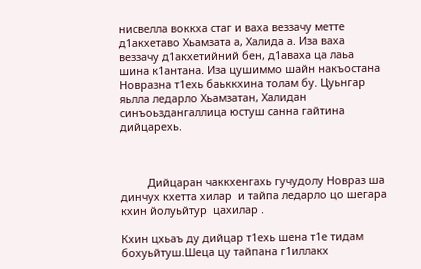нисвелла воккха стаг и ваха веззачу метте д1акхетаво Хьамзата а, Халида а. Иза ваха веззачу д1акхетийний бен, д1аваха ца лаьа шина к1антана. Иза цушиммо шайн накъостана Новразна т1ехь баьккхина толам бу. Цуьнгар яьлла ледарло Хьамзатан, Халидан синъоьздангаллица юстуш санна гайтина дийцарехь.



         Дийцаран чаккхенгахь гучудолу Новраз ша динчух кхетта хилар  и тайпа ледарло цо шегара кхин йолуьйтур  цахилар .

Кхин цхьаъ ду дийцар т1ехь шена т1е тидам бохуьйтуш.Шеца цу тайпана г1иллакх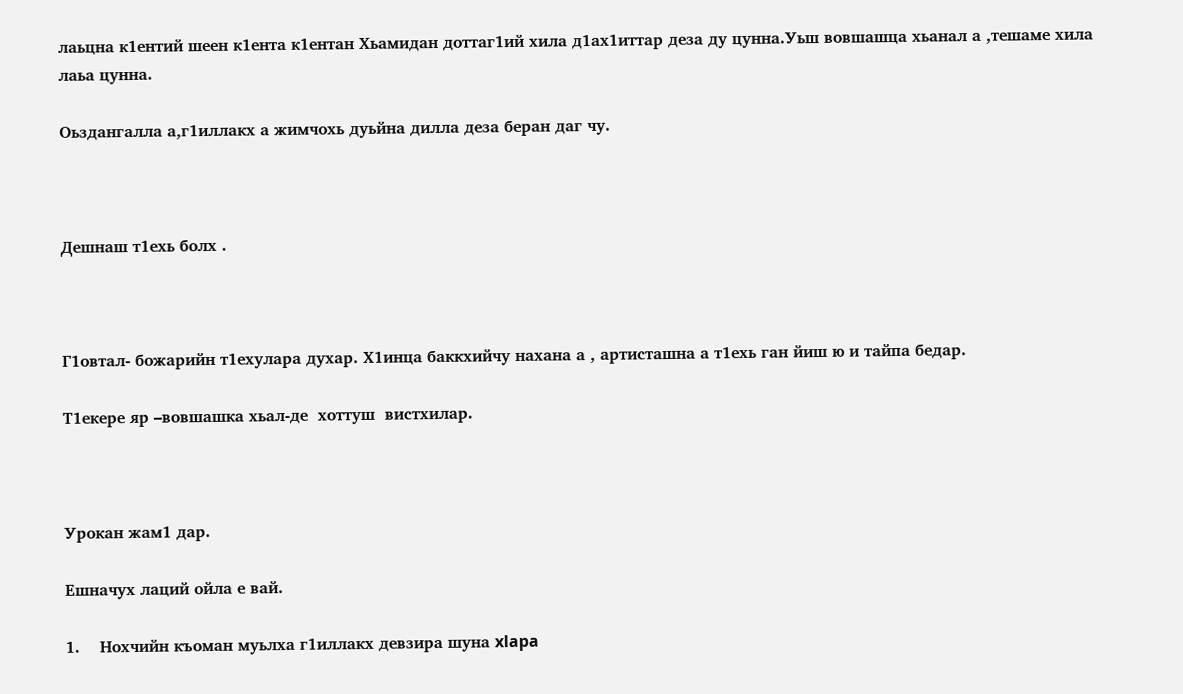лаьцна к1ентий шеен к1ента к1ентан Хьамидан доттаг1ий хила д1ах1иттар деза ду цунна.Уьш вовшашца хьанал а ,тешаме хила лаьа цунна.

Оьздангалла а,г1иллакх а жимчохь дуьйна дилла деза беран даг чу.



Дешнаш т1ехь болх .



Г1овтал- божарийн т1ехулара духар. Х1инца баккхийчу нахана а , артисташна а т1ехь ган йиш ю и тайпа бедар.

Т1екере яр –вовшашка хьал-де  хоттуш  вистхилар.



Урокан жам1 дар.

Ешначух лаций ойла е вай.

1.    Нохчийн къоман муьлха г1иллакх девзира шуна xlapa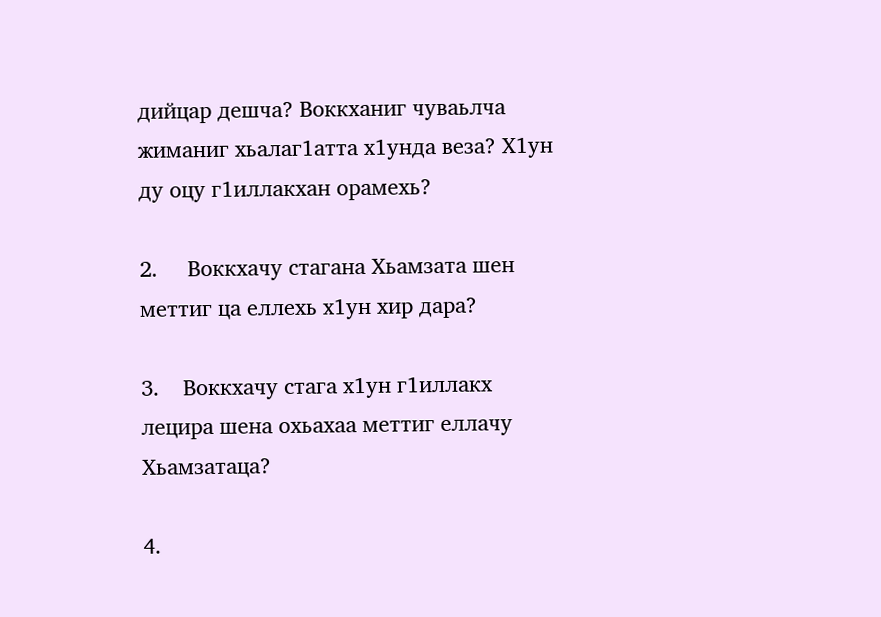дийцар дешча? Воккханиг чуваьлча жиманиг хьалаг1атта х1унда веза? Х1ун ду оцу г1иллакхан орамехь?

2.     Воккхачу стагана Хьамзата шен меттиг ца еллехь х1ун хир дара?

3.    Воккхачу стага х1ун г1иллакх лецира шена охьахаа меттиг еллачу Хьамзатаца?

4.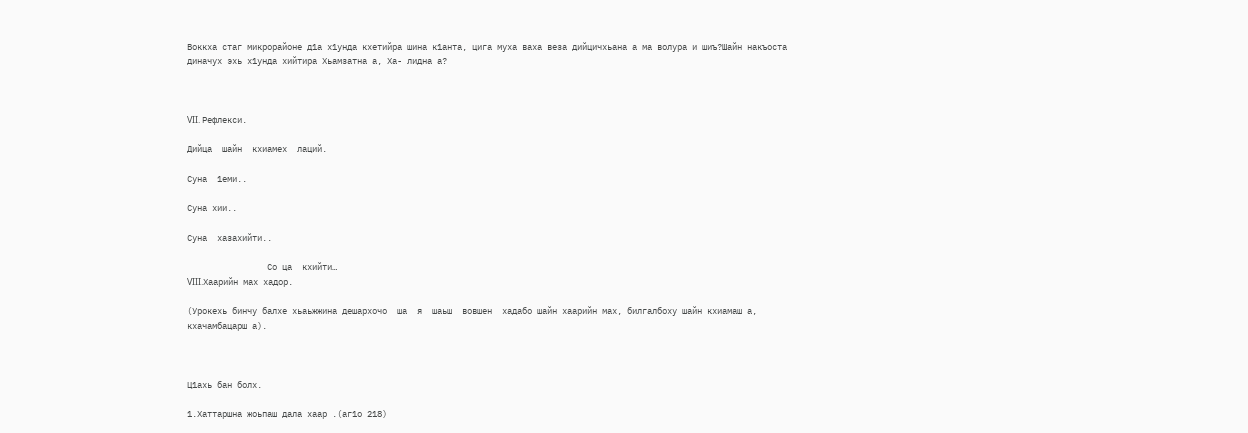Воккха стаг микрорайоне д1а х1унда кхетийра шина к1анта, цига муха ваха веза дийцичхьана а ма волура и шиъ?Шайн накъоста диначух эхь х1унда хийтира Хьамзатна а, Ха- лидна а?



VII. Рефлекси.

Дийца  шайн  кхиамех  лаций.

Суна  1еми..

Суна хии..

Суна  хазахийти..

                Со ца  кхийти…                                                                                                VIII.Хаарийн мах хадор.

(Урокехь бинчу балхе хьаьжжина дешархочо  ша  я  шаьш  вовшен  хадабо шайн хаарийн мах, билгалбоху шайн кхиамаш а, кхачамбацарш а).



Ц1ахь бан болх.

1.Хаттаршна жоьпаш дала хаар .(аг1о 218)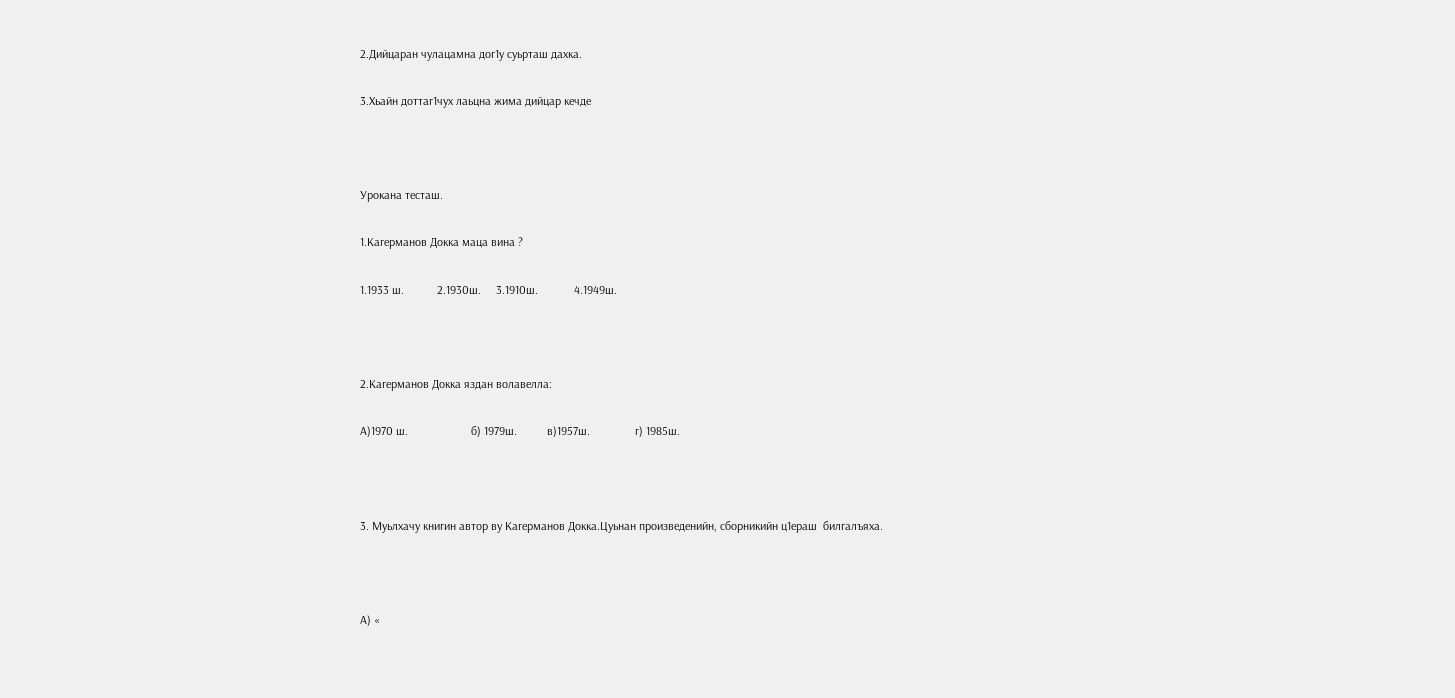2.Дийцаран чулацамна дог1у суьрташ дахка.

3.Хьайн доттаг1чух лаьцна жима дийцар кечде



Урокана тесташ.

1.Кагерманов Докка маца вина ?

1.1933 ш.           2.1930ш.     3.1910ш.            4.1949ш.



2.Кагерманов Докка яздан волавелла:

А)1970 ш.                     б) 1979ш.          в)1957ш.               г) 1985ш.



3. Муьлхачу книгин автор ву Кагерманов Докка.Цуьнан произведенийн, сборникийн ц1ераш  билгалъяха.



А) «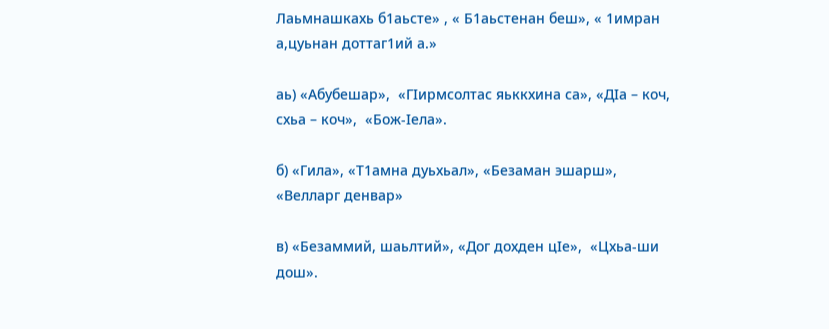Лаьмнашкахь б1аьсте» , « Б1аьстенан беш», « 1имран а,цуьнан доттаг1ий а.»

аь) «Абубешар»,  «ГIирмсолтас яьккхина са», «ДIа – коч, схьа – коч»,  «Бож-Iела».

б) «Гила», «Т1амна дуьхьал», «Безаман эшарш», «Велларг денвар»

в) «Безаммий, шаьлтий», «Дог дохден цIе»,  «Цхьа-ши дош».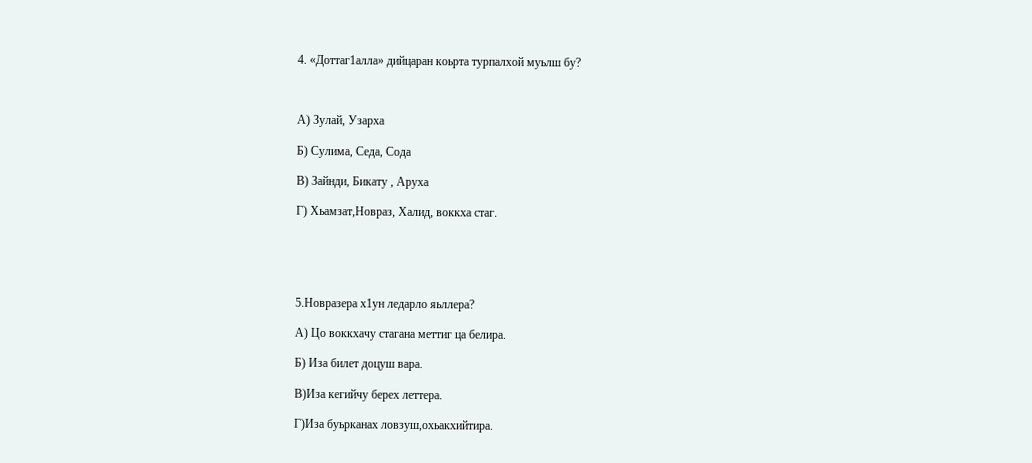4. «Доттаг1алла» дийцаран коьрта турпалхой муьлш бу?



А) Зулай, Узарха

Б) Сулима, Седа, Сода

В) Зайнди, Бикату , Аруха

Г) Хьамзат,Новраз, Халид, воккха стаг.





5.Новразера х1ун ледарло яьллера?

А) Цо воккхачу стагана меттиг ца белира.

Б) Иза билет доцуш вара.

В)Иза кегийчу берех леттера.

Г)Иза буьрканах ловзуш,охьакхийтира.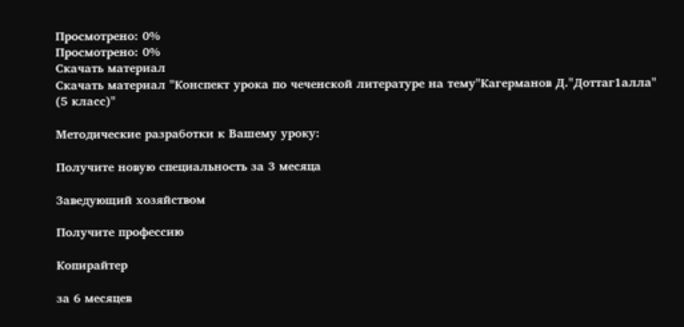Просмотрено: 0%
Просмотрено: 0%
Скачать материал
Скачать материал "Конспект урока по чеченской литературе на тему"Кагерманов Д."Доттаг1алла" (5 класс)"

Методические разработки к Вашему уроку:

Получите новую специальность за 3 месяца

Заведующий хозяйством

Получите профессию

Копирайтер

за 6 месяцев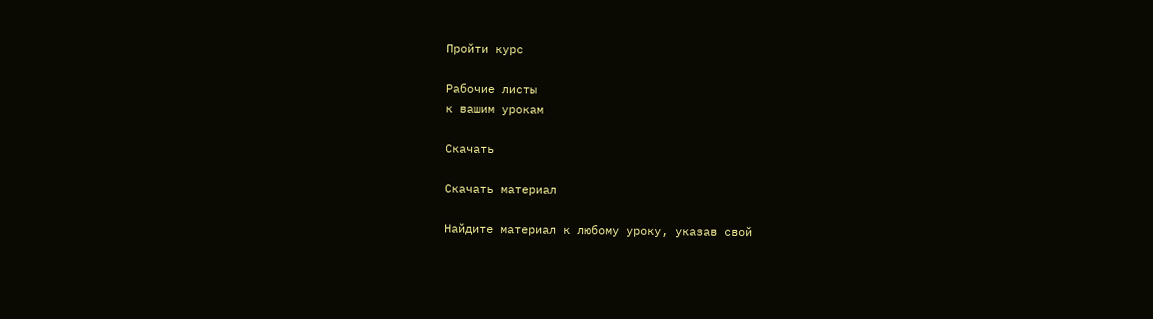Пройти курс

Рабочие листы
к вашим урокам

Скачать

Скачать материал

Найдите материал к любому уроку, указав свой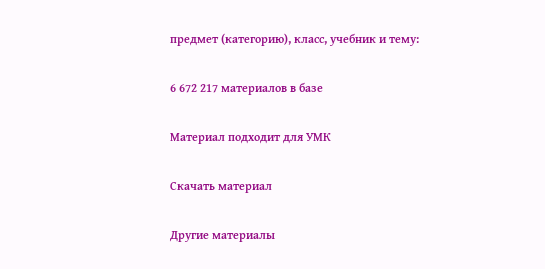предмет (категорию), класс, учебник и тему:

6 672 217 материалов в базе

Материал подходит для УМК

Скачать материал

Другие материалы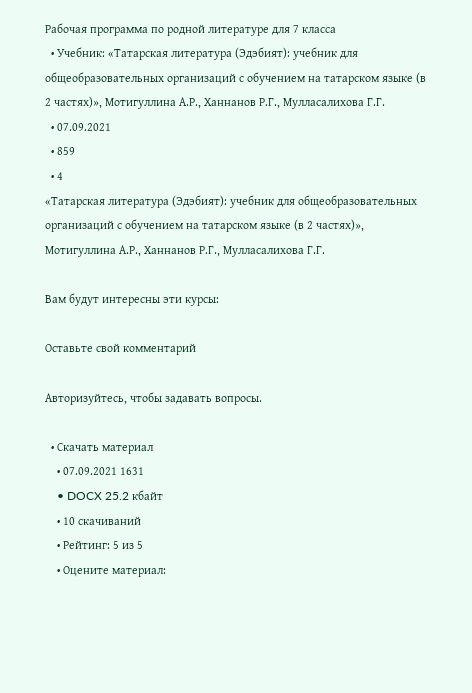Рабочая программа по родной литературе для 7 класса
  • Учебник: «Татарская литература (Эдэбият): учебник для общеобразовательных организаций с обучением на татарском языке (в 2 частях)», Мотигуллина А.Р., Ханнанов Р.Г., Мулласалихова Г.Г.
  • 07.09.2021
  • 859
  • 4
«Татарская литература (Эдэбият): учебник для общеобразовательных организаций с обучением на татарском языке (в 2 частях)», Мотигуллина А.Р., Ханнанов Р.Г., Мулласалихова Г.Г.

Вам будут интересны эти курсы:

Оставьте свой комментарий

Авторизуйтесь, чтобы задавать вопросы.

  • Скачать материал
    • 07.09.2021 1631
    • DOCX 25.2 кбайт
    • 10 скачиваний
    • Рейтинг: 5 из 5
    • Оцените материал: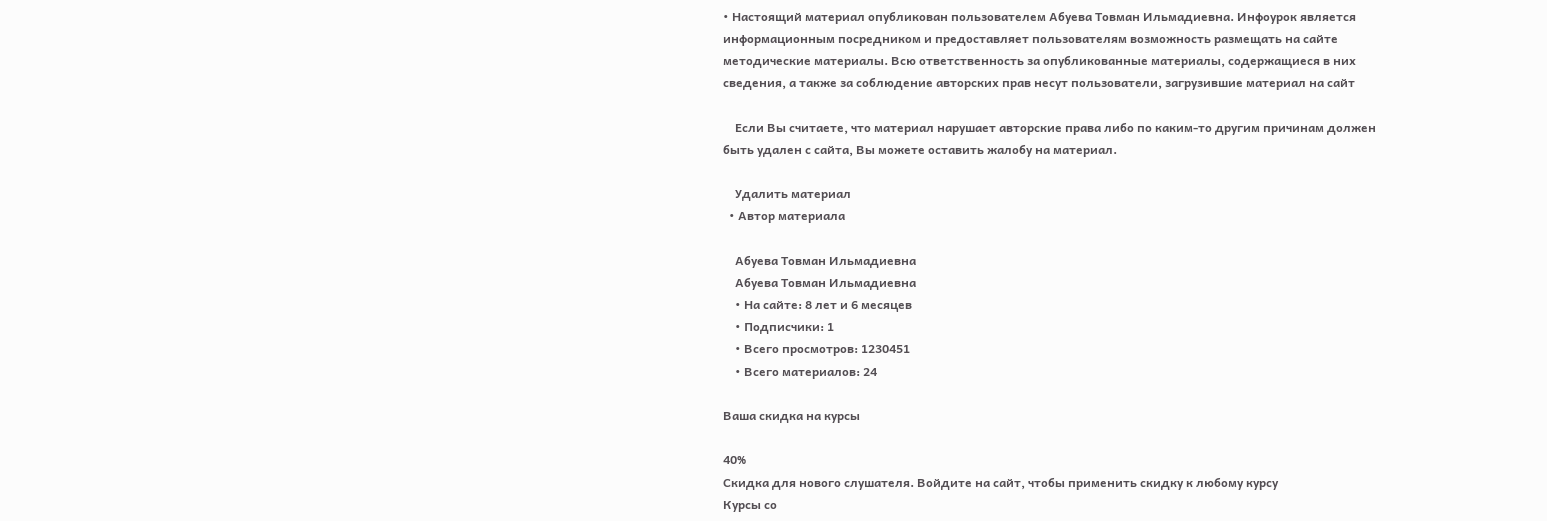• Настоящий материал опубликован пользователем Абуева Товман Ильмадиевна. Инфоурок является информационным посредником и предоставляет пользователям возможность размещать на сайте методические материалы. Всю ответственность за опубликованные материалы, содержащиеся в них сведения, а также за соблюдение авторских прав несут пользователи, загрузившие материал на сайт

    Если Вы считаете, что материал нарушает авторские права либо по каким-то другим причинам должен быть удален с сайта, Вы можете оставить жалобу на материал.

    Удалить материал
  • Автор материала

    Абуева Товман Ильмадиевна
    Абуева Товман Ильмадиевна
    • На сайте: 8 лет и 6 месяцев
    • Подписчики: 1
    • Всего просмотров: 1230451
    • Всего материалов: 24

Ваша скидка на курсы

40%
Скидка для нового слушателя. Войдите на сайт, чтобы применить скидку к любому курсу
Курсы со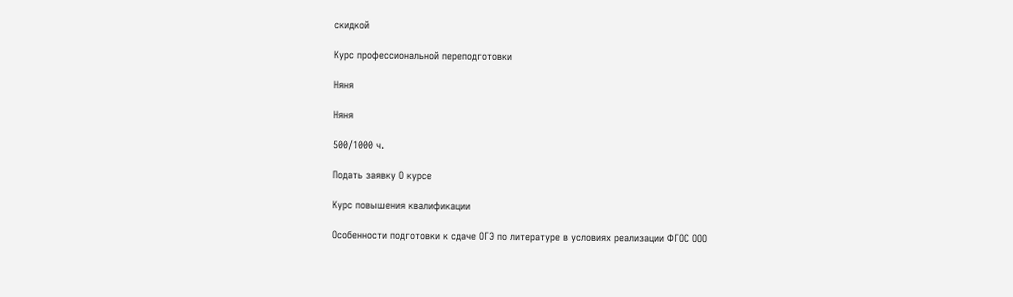скидкой

Курс профессиональной переподготовки

Няня

Няня

500/1000 ч.

Подать заявку О курсе

Курс повышения квалификации

Особенности подготовки к сдаче ОГЭ по литературе в условиях реализации ФГОС ООО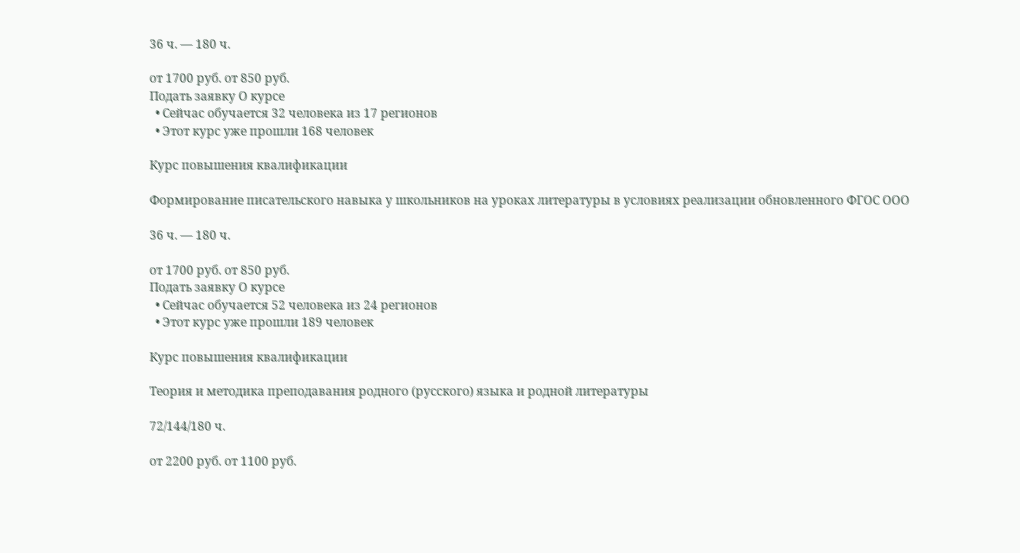36 ч. — 180 ч.

от 1700 руб. от 850 руб.
Подать заявку О курсе
  • Сейчас обучается 32 человека из 17 регионов
  • Этот курс уже прошли 168 человек

Курс повышения квалификации

Формирование писательского навыка у школьников на уроках литературы в условиях реализации обновленного ФГОС ООО

36 ч. — 180 ч.

от 1700 руб. от 850 руб.
Подать заявку О курсе
  • Сейчас обучается 52 человека из 24 регионов
  • Этот курс уже прошли 189 человек

Курс повышения квалификации

Теория и методика преподавания родного (русского) языка и родной литературы

72/144/180 ч.

от 2200 руб. от 1100 руб.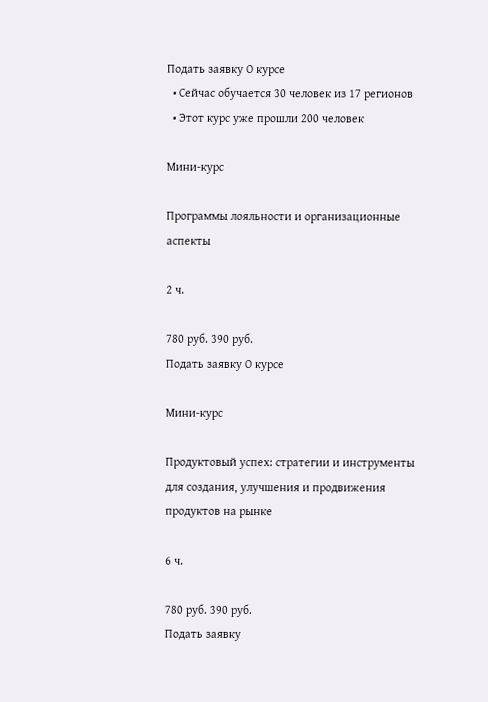Подать заявку О курсе
  • Сейчас обучается 30 человек из 17 регионов
  • Этот курс уже прошли 200 человек

Мини-курс

Программы лояльности и организационные аспекты

2 ч.

780 руб. 390 руб.
Подать заявку О курсе

Мини-курс

Продуктовый успех: стратегии и инструменты для создания, улучшения и продвижения продуктов на рынке

6 ч.

780 руб. 390 руб.
Подать заявку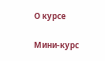О курсе

Мини-курс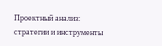Проектный анализ: стратегии и инструменты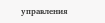управления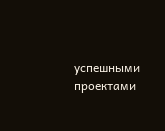успешными проектами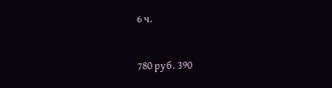6 ч.

780 руб. 390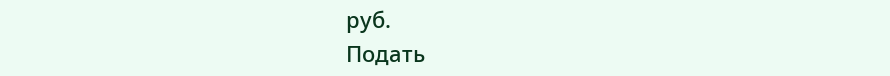руб.
Подать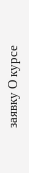заявку О курсе